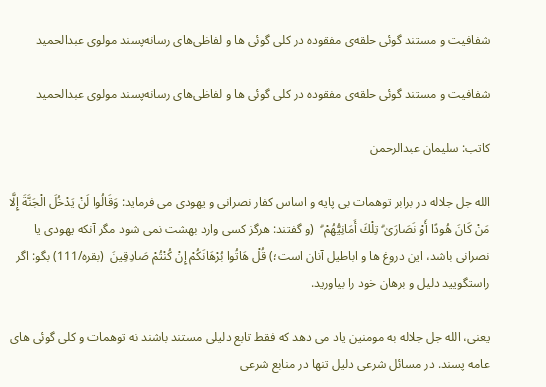شفافیت و مستند گوئی حلقه‌ی مفقوده در کلی گوئی ها و لفاظی‌های رسانه‌پسند مولوی عبدالحمید

شفافیت و مستند گوئی حلقه‌ی مفقوده در کلی گوئی ها و لفاظی‌های رسانه‌پسند مولوی عبدالحمید

کاتب: سلیمان عبدالرحمن

الله جل جلاله در برابر توهمات بی پایه و اساس کفار نصرانی و یهودی می فرماید: وَقَالُوا لَنْ يَدْخُلَ الْجَنَّةَ إِلَّا مَنْ كَانَ هُودًا أَوْ نَصَارَىٰ ۗ تِلْكَ أَمَانِيُّهُمْ ۗ  (و گفتند: هرگز کسی وارد بهشت نمی شود مگر آنکه یهودی یا نصرانی باشد، این دروغ ها و اباطیل آنان است؛) قُلْ هَاتُوا بُرْهَانَكُمْ إِنْ كُنْتُمْ صَادِقِينَ  (بقره/111) بگو: اگر راستگویید دلیل و برهان خود را بیاورید.

یعنی، الله جل جلاله به مومنین یاد می دهد که فقط تابع دلیلی مستند باشند نه توهمات و کلی گوئی های عامه پسند. در مسائل شرعی دلیل تنها در منابع شرعی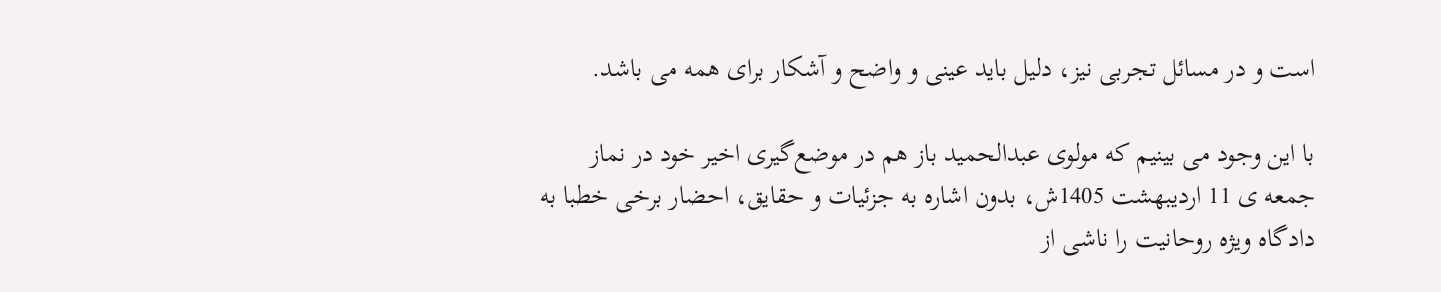است و در مسائل تجربی نیز، دلیل باید عینی و واضح و آشکار برای همه می باشد.

با این وجود می بینیم که مولوی عبدالحمید باز هم در موضع‌گیری اخیر خود در نماز جمعه ی 11 اردیبهشت 1405ش، بدون اشاره به جزئیات و حقایق، احضار برخی خطبا به دادگاه ویژه روحانیت را ناشی از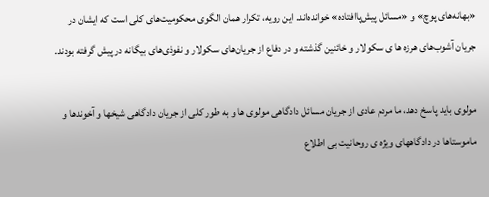«بهانه‌های پوچ» و «مسائل پیش‌پاافتاده» خوانده‌اند. این رویه، تکرار همان الگوی محکومیت‌های کلی است که ایشان در جریان آشوب‌های هرزه ها ی سکولار و خائنین گذشته و در دفاع از جریان‌های سکولار و نفوذی‌های بیگانه در پیش گرفته بودند.

مولوی باید پاسخ دهد، ما مردم عادی از جریان مسائل دادگاهی مولوی ها و به طور کلی از جریان دادگاهی شیخها و آخوندها و ماموستاها در دادگاههای ویژه ی روحانیت بی اطلاع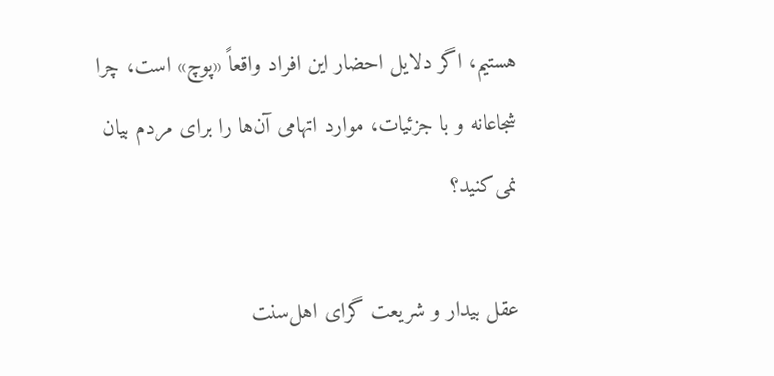هستیم، اگر دلایل احضار این افراد واقعاً «پوچ» است، چرا شجاعانه و با جزئیات، موارد اتهامی آن‌ها را برای مردم بیان نمی‌کنید؟

عقل بیدار و شریعت گرای اهل‌سنت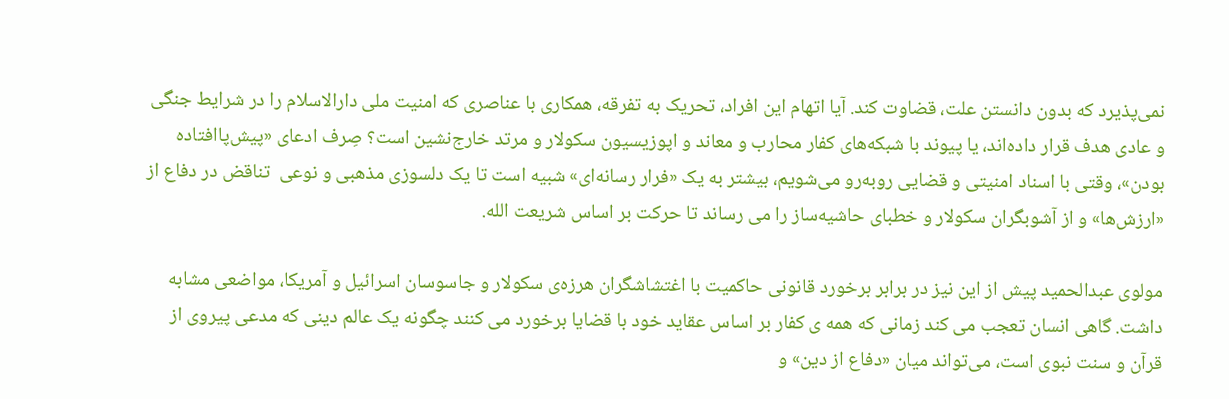نمی‌پذیرد که بدون دانستن علت، قضاوت کند. آیا اتهام این افراد، تحریک به تفرقه، همکاری با عناصری که امنیت ملی دارالاسلام را در شرایط جنگی و عادی هدف قرار داده‌اند، یا پیوند با شبکه‌های کفار محارب و معاند و اپوزیسیون سکولار و مرتد خارج‌نشین است؟ صِرف ادعای «پیش‌پاافتاده بودن»، وقتی با اسناد امنیتی و قضایی روبه‌رو می‌شویم، بیشتر به یک «فرار رسانه‌ای» شبیه است تا یک دلسوزی مذهبی و نوعی  تناقض در دفاع از «ارزش‌ها» و از آشوبگران سکولار و خطبای حاشیه‌ساز را می رساند تا حرکت بر اساس شریعت الله.

مولوی عبدالحمید پیش از این نیز در برابر برخورد قانونی حاکمیت با اغتشاشگران هرزه‌ی سکولار و جاسوسان اسرائیل و آمریکا، مواضعی مشابه داشت. گاهی انسان تعجب می کند زمانی که همه ی کفار بر اساس عقاید خود با قضایا برخورد می کنند چگونه یک عالم دینی که مدعی پیروی از قرآن و سنت نبوی است، می‌تواند میان «دفاع از دین» و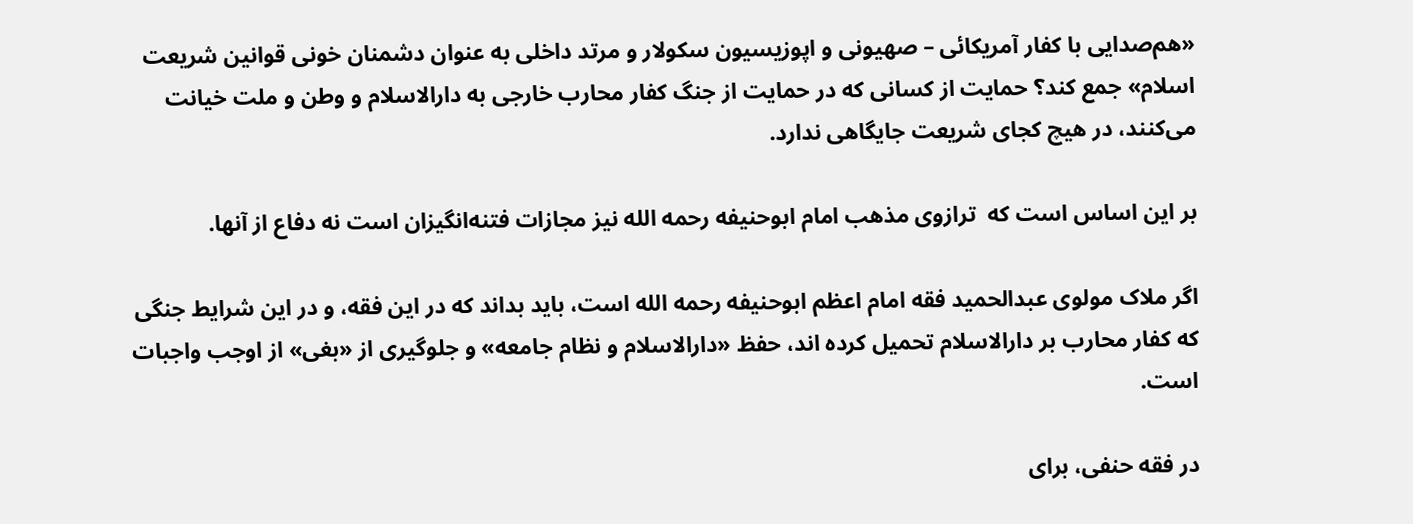«هم‌صدایی با کفار آمریکائی – صهیونی و اپوزیسیون سکولار و مرتد داخلی به عنوان دشمنان خونی قوانین شریعت اسلام» جمع کند؟ حمایت از کسانی که در حمایت از جنگ کفار محارب خارجی به دارالاسلام و وطن و ملت خیانت می‌کنند، در هیچ کجای شریعت جایگاهی ندارد.

بر این اساس است که  ترازوی مذهب امام ابوحنیفه رحمه الله نیز مجازات فتنه‌انگیزان است نه دفاع از آنها.

اگر ملاک مولوی عبدالحمید فقه امام اعظم ابوحنیفه رحمه الله است، باید بداند که در این فقه، و در این شرایط جنگی که کفار محارب بر دارالاسلام تحمیل کرده اند، حفظ «دارالاسلام و نظام جامعه» و جلوگیری از «بغی» از اوجب واجبات است.

در فقه حنفی، برای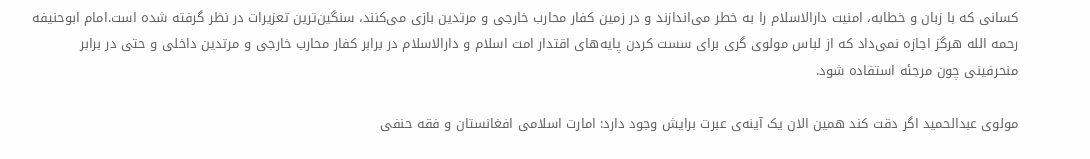کسانی که با زبان و خطابه، امنیت دارالاسلام را به خطر می‌اندازند و در زمین کفار محارب خارجی و مرتدین بازی می‌کنند، سنگین‌ترین تعزیرات در نظر گرفته شده است.امام ابوحنیفه رحمه الله هرگز اجازه نمی‌داد که از لباس مولوی گری برای سست کردن پایه‌های اقتدار امت اسلام و دارالاسلام در برابر کفار محارب خارجی و مرتدین داخلی و حتی در برابر منحرفینی چون مرجئه استفاده شود.

مولوی عبدالحمید اگر دقت کند همین الان یک آینه‌ی عبرت برایش وجود دارد: امارت اسلامی افغانستان و فقه حنفی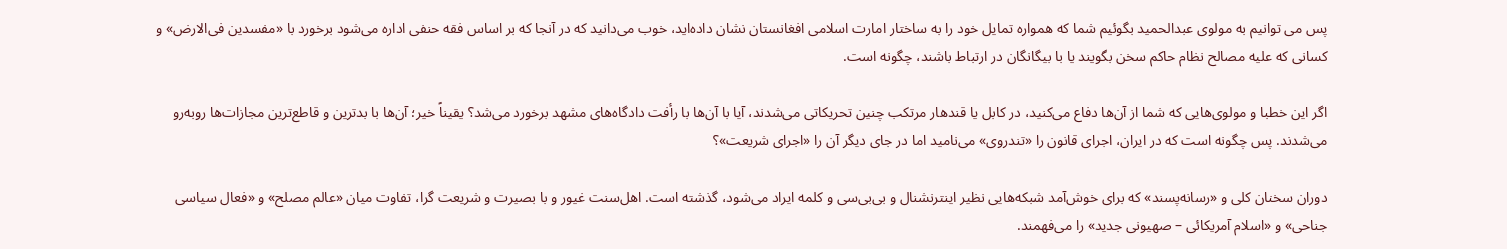پس می توانیم به مولوی عبدالحمید بگوئیم شما که همواره تمایل خود را به ساختار امارت اسلامی افغانستان نشان داده‌اید، خوب می‌دانید که در آنجا که بر اساس فقه حنفی اداره می‌شود برخورد با «مفسدین فی‌الارض» و کسانی که علیه مصالح نظام حاکم سخن بگویند یا با بیگانگان در ارتباط باشند، چگونه است.

اگر این خطبا و مولوی‌هایی که شما از آن‌ها دفاع می‌کنید، در کابل یا قندهار مرتکب چنین تحریکاتی می‌شدند، آیا با آن‌ها با رأفت دادگاه‌های مشهد برخورد می‌شد؟ یقیناً خیر؛ آن‌ها با بدترین و قاطع‌ترین مجازات‌ها روبه‌رو می‌شدند. پس چگونه است که در ایران، اجرای قانون را «تندروی» می‌نامید اما در جای دیگر آن را «اجرای شریعت»؟

دوران سخنان کلی و «رسانه‌پسند» که برای خوش‌آمد شبکه‌هایی نظیر اینترنشنال و بی‌بی‌سی و کلمه ایراد می‌شود، گذشته است. اهل‌سنت غیور و با بصیرت و شریعت گرا، تفاوت میان «عالم مصلح» و «فعال سیاسی جناحی» و «اسلام آمریکائی – صهیونی جدید» را می‌فهمند.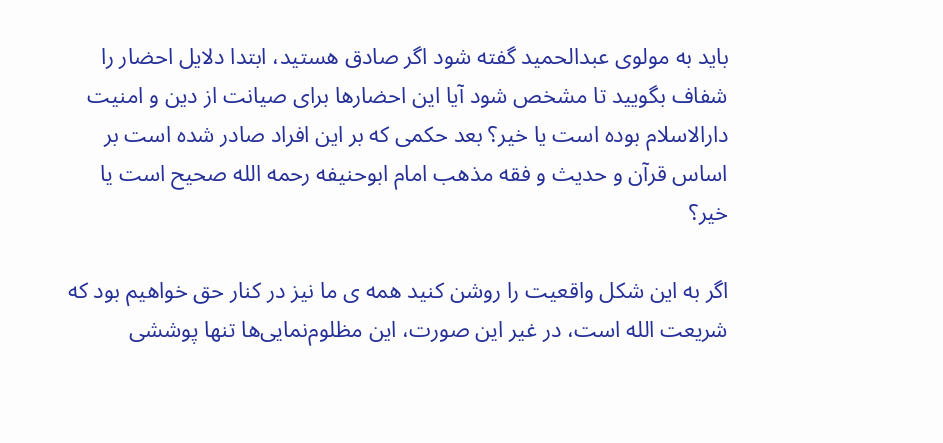باید به مولوی عبدالحمید گفته شود اگر صادق هستید، ابتدا دلایل احضار را شفاف بگویید تا مشخص شود آیا این احضارها برای صیانت از دین و امنیت دارالاسلام بوده است یا خیر؟ بعد حکمی که بر این افراد صادر شده است بر اساس قرآن و حدیث و فقه مذهب امام ابوحنیفه رحمه الله صحیح است یا خیر؟

اگر به این شکل واقعیت را روشن کنید همه ی ما نیز در کنار حق خواهیم بود که شریعت الله است، در غیر این صورت، این مظلوم‌نمایی‌ها تنها پوششی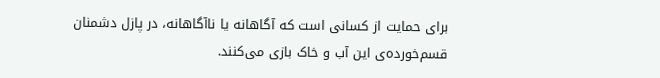برای حمایت از کسانی است که آگاهانه یا ناآگاهانه، در پازل دشمنان قسم‌خورده‌ی این آب و خاک بازی می‌کنند.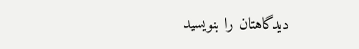دیدگاهتان را بنویسید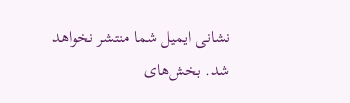نشانی ایمیل شما منتشر نخواهد شد. بخش‌های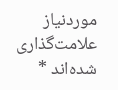موردنیاز علامت‌گذاری شده‌اند *